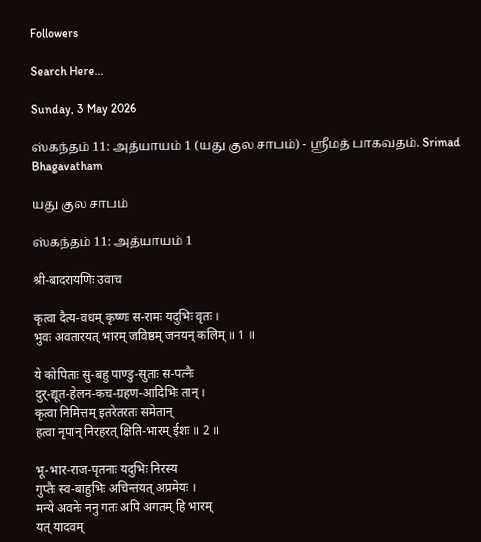Followers

Search Here...

Sunday, 3 May 2026

ஸ்கந்தம் 11: அத்யாயம் 1 (யது குல சாபம்) - ஸ்ரீமத் பாகவதம். Srimad Bhagavatham

யது குல சாபம்

ஸ்கந்தம் 11: அத்யாயம் 1

श्री-बादरायणिः उवाच

कृत्वा दैत्य-वधम् कृष्णः स-रामः यदुभिः वृतः ।
भुवः अवतारयत् भारम् जविष्ठम् जनयन् कलिम् ॥ 1 ॥

ये कोपिताः सु-बहु पाण्डु-सुताः स-पत्नैः
दुर्-द्यूत-हेलन-कच-ग्रहण-आदिभिः तान् ।
कृत्वा निमित्तम् इतरेतरतः समेतान्
हत्वा नृपान् निरहरत् क्षिति-भारम् ईशः ॥ 2 ॥

भू-भार-राज-पृतनाः यदुभिः निरस्य
गुप्तैः स्व-बाहुभिः अचिन्तयत् अप्रमेयः ।
मन्ये अवनेः ननु गतः अपि अगतम् हि भारम्
यत् यादवम्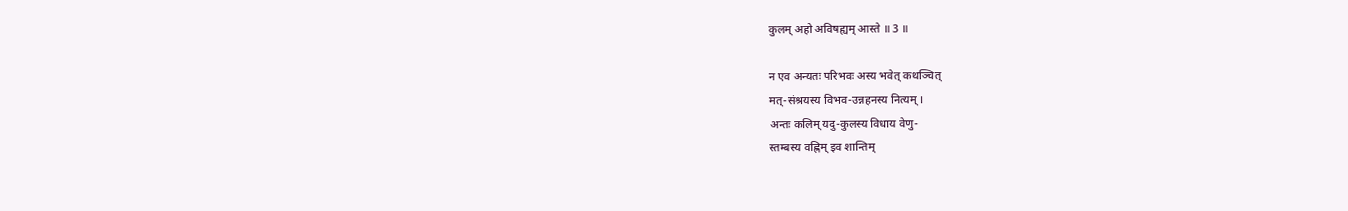कुलम् अहो अविषह्यम् आस्ते ॥ 3 ॥

न एव अन्यतः परिभवः अस्य भवेत् कथञ्चित्
मत्-संश्रयस्य विभव-उन्नहनस्य नित्यम् ।
अन्तः कलिम् यदु-कुलस्य विधाय वेणु-
स्तम्बस्य वह्निम् इव शान्तिम्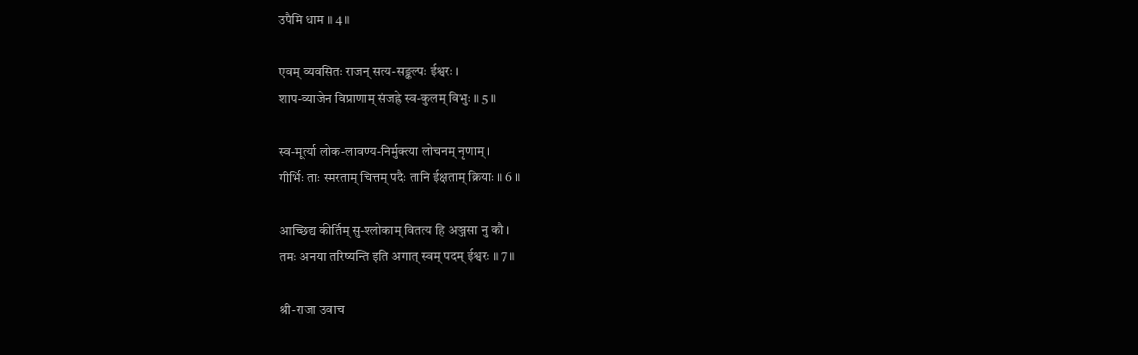उपैमि धाम ॥ 4 ॥

एवम् व्यवसितः राजन् सत्य-सङ्कल्पः ईश्वरः ।
शाप-व्याजेन विप्राणाम् संजह्रे स्व-कुलम् विभुः ॥ 5 ॥

स्व-मूर्त्या लोक-लावण्य-निर्मुक्त्या लोचनम् नृणाम् ।
गीर्भिः ताः स्मरताम् चित्तम् पदैः तानि ईक्षताम् क्रियाः ॥ 6 ॥

आच्छिद्य कीर्तिम् सु-श्लोकाम् वितत्य हि अञ्जसा नु कौ ।
तमः अनया तरिष्यन्ति इति अगात् स्वम् पदम् ईश्वरः ॥ 7 ॥

श्री-राजा उवाच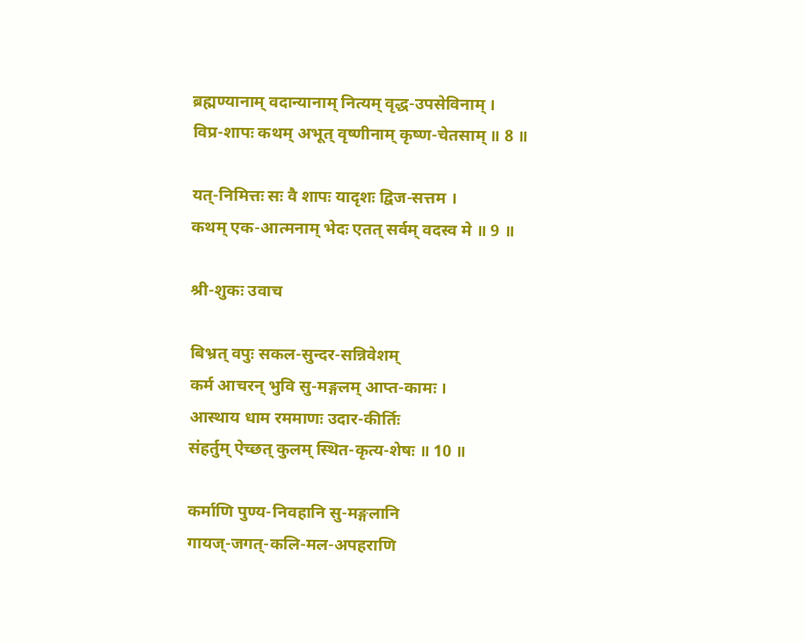ब्रह्मण्यानाम् वदान्यानाम् नित्यम् वृद्ध-उपसेविनाम् ।
विप्र-शापः कथम् अभूत् वृष्णीनाम् कृष्ण-चेतसाम् ॥ 8 ॥

यत्-निमित्तः सः वै शापः यादृशः द्विज-सत्तम ।
कथम् एक-आत्मनाम् भेदः एतत् सर्वम् वदस्व मे ॥ 9 ॥

श्री-शुकः उवाच

बिभ्रत् वपुः सकल-सुन्दर-सन्निवेशम्
कर्म आचरन् भुवि सु-मङ्गलम् आप्त-कामः ।
आस्थाय धाम रममाणः उदार-कीर्तिः
संहर्तुम् ऐच्छत् कुलम् स्थित-कृत्य-शेषः ॥ 10 ॥

कर्माणि पुण्य-निवहानि सु-मङ्गलानि
गायज्-जगत्-कलि-मल-अपहराणि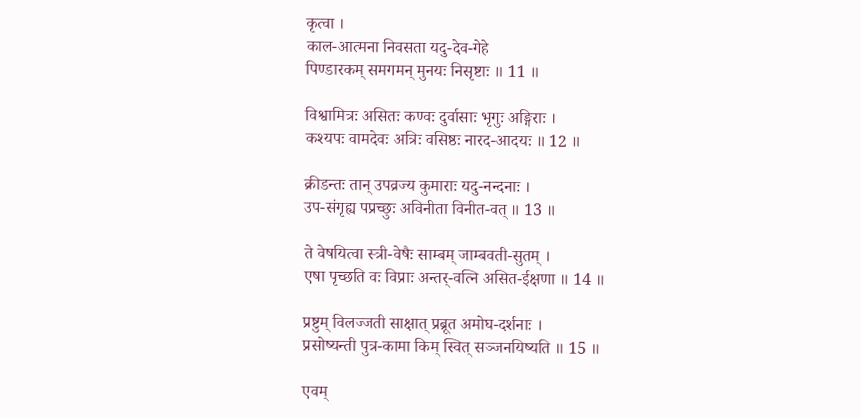कृत्वा ।
काल-आत्मना निवसता यदु-देव-गेहे
पिण्डारकम् समगमन् मुनयः निसृष्टाः ॥ 11 ॥

विश्वामित्रः असितः कण्वः दुर्वासाः भृगुः अङ्गिराः ।
कश्यपः वामदेवः अत्रिः वसिष्ठः नारद-आदयः ॥ 12 ॥

क्रीडन्तः तान् उपव्रज्य कुमाराः यदु-नन्दनाः ।
उप-संगृह्य पप्रच्छुः अविनीता विनीत-वत् ॥ 13 ॥

ते वेषयित्वा स्त्री-वेषैः साम्बम् जाम्बवती-सुतम् ।
एषा पृच्छति वः विप्राः अन्तर्-वत्नि असित-ईक्षणा ॥ 14 ॥

प्रष्टुम् विलज्जती साक्षात् प्रब्रूत अमोघ-दर्शनाः ।
प्रसोष्यन्ती पुत्र-कामा किम् स्वित् सञ्जनयिष्यति ॥ 15 ॥

एवम्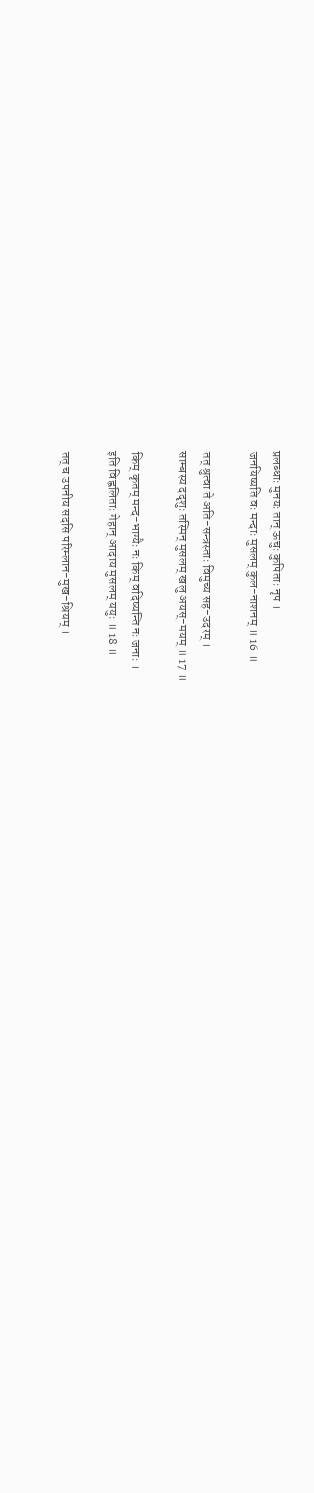प्रलब्धाः मुनयः तान् ऊचुः कुपिताः नृप ।
जनयिष्यति वः मन्दाः मुसलम् कुल-नाशनम् ॥ 16 ॥

तत् श्रुत्वा ते अति-सन्त्रस्ताः विमुच्य सह-उदरम् ।
साम्बस्य ददृशुः तस्मिन् मुसलम् खलु अयस्-मयम् ॥ 17 ॥

किम् कृतम् मन्द-भाग्यैः नः किम् वदिष्यन्ति नः जनाः ।
इति विह्वलिताः गेहान् आदाय मुसलम् ययुः ॥ 18 ॥

तत् च उपनीय सदसि परिम्लान-मुख-श्रियम् ।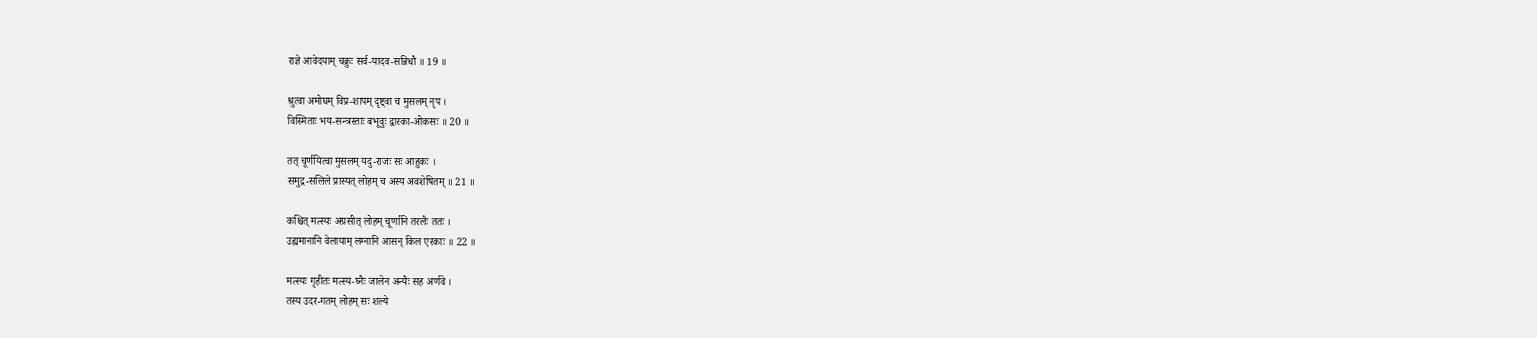राज्ञे आवेदयाम् चक्रुः सर्व-यादव-सन्निधौ ॥ 19 ॥

श्रुत्वा अमोघम् विप्र-शापम् दृष्ट्वा च मुसलम् नृप ।
विस्मिताः भय-सन्त्रस्ताः बभूवुः द्वारका-ओकसः ॥ 20 ॥

तत् चूर्णयित्वा मुसलम् यदु-राजः सः आहुकः ।
समुद्र-सलिले प्रास्यत् लोहम् च अस्य अवशेषितम् ॥ 21 ॥

कश्चित् मत्स्यः अग्रसीत् लोहम् चूर्णानि तरलैः ततः ।
उह्यमानानि वेलायाम् लग्नानि आसन् किल एरकाः ॥ 22 ॥

मत्स्यः गृहीतः मत्स्य-घ्नैः जालेन अन्यैः सह अर्णवे ।
तस्य उदर-गतम् लोहम् सः शल्ये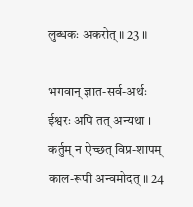लुब्धकः अकरोत् ॥ 23 ॥

भगवान् ज्ञात-सर्व-अर्थः ईश्वरः अपि तत् अन्यथा ।
कर्तुम् न ऐच्छत् विप्र-शापम् काल-रूपी अन्वमोदत् ॥ 24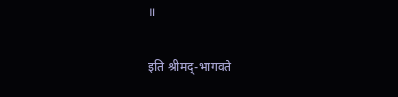॥

इति श्रीमद्-भागवते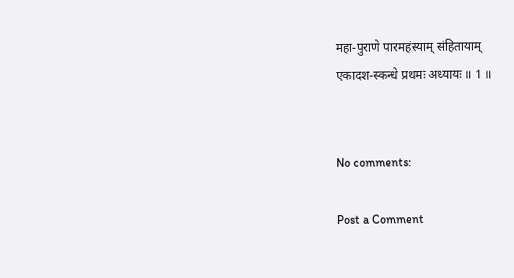महा-पुराणे पारमहंस्याम् संहितायाम्
एकादश-स्कन्धे प्रथमः अध्यायः ॥ 1 ॥


No comments:

Post a Comment